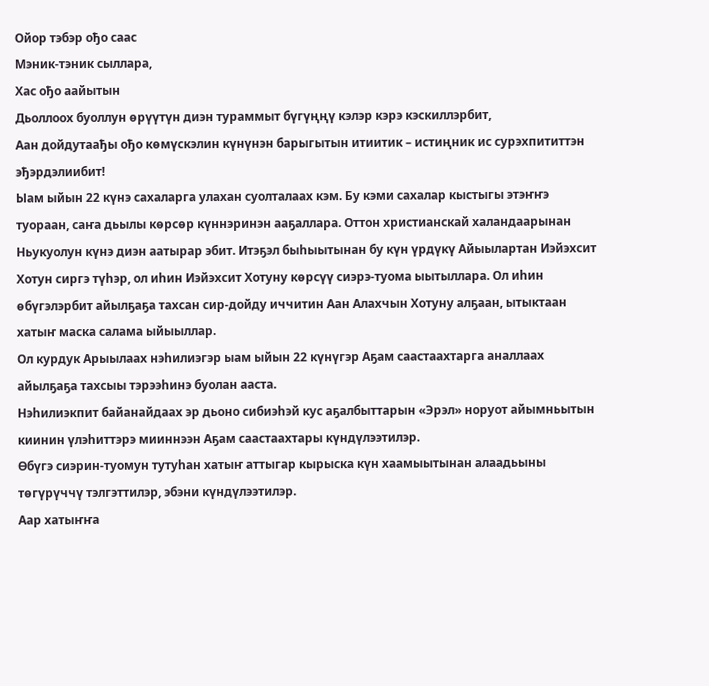Ойор тэбэр ођо саас
Мэник-тэник сыллара,
Хас ођо аайытын
Дьоллоох буоллун өрүүтүн диэн тураммыт бүгүңңү кэлэр кэрэ кэскиллэрбит,
Аан дойдутаађы ођо көмүскэлин күнүнэн барыгытын итиитик – истиңник ис сурэхпититтэн эђэрдэлиибит!
Ыам ыйын 22 күнэ сахаларга улахан суолталаах кэм. Бу кэми сахалар кыстыгы этэҥҥэ туораан, саҥа дьылы көрсөр күннэринэн ааҕаллара. Оттон христианскай халандаарынан Ньукуолун күнэ диэн аатырар эбит. Итэҕэл быһыытынан бу күн үрдүкү Айыылартан Иэйэхсит Хотун сиргэ түһэр, ол иһин Иэйэхсит Хотуну көрсүү сиэрэ-туома ыытыллара. Ол иһин өбүгэлэрбит айылҕаҕа тахсан сир-дойду иччитин Аан Алахчын Хотуну алҕаан, ытыктаан хатыҥ маска салама ыйыыллар.
Ол курдук Арыылаах нэһилиэгэр ыам ыйын 22 күнүгэр Аҕам саастаахтарга аналлаах айылҕаҕа тахсыы тэрээһинэ буолан ааста.
Нэһилиэкпит байанайдаах эр дьоно сибиэһэй кус аҕалбыттарын «Эрэл» норуот айымньытын киинин үлэһиттэрэ мииннээн Аҕам саастаахтары күндүлээтилэр.
Өбүгэ сиэрин-туомун тутуһан хатыҥ аттыгар кырыска күн хаамыытынан алаадьыны төгүрүччү тэлгэттилэр, эбэни күндүлээтилэр.
Аар хатыҥҥа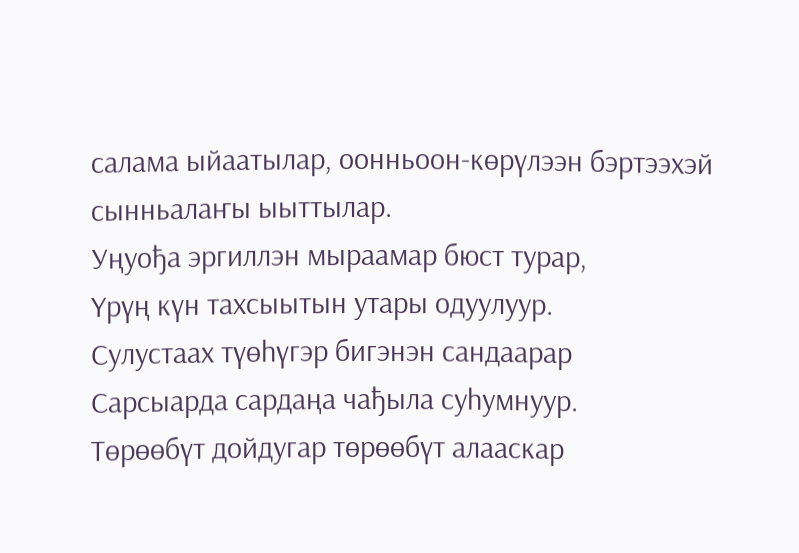салама ыйаатылар, оонньоон-көрүлээн бэртээхэй сынньалаҥы ыыттылар.
Уңуођа эргиллэн мыраамар бюст турар,
Үрүң күн тахсыытын утары одуулуур.
Сулустаах түөһүгэр бигэнэн сандаарар
Сарсыарда сардаңа чађыла суһумнуур.
Төрөөбүт дойдугар төрөөбүт алааскар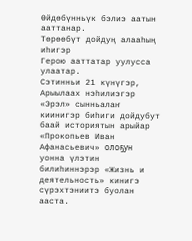Өйдөбүнньүк бэлиэ аатын ааттанар.
Төрөөбүт дойдуң алааһың иһигэр
Герою ааттатар уулусса улаатар.
Сэтинньи 21 күнүгэр, Арыылаах нэһилиэгэр «Эрэл» сынньалаҥ киинигэр биһиги дойдубут баай историятын арыйар «Прокопьев Иван Афанасьевич» олоҕун уонна үлэтин билиһиннэрэр «Жизнь и деятельность» кинигэ сүрэхтэниитэ буолан ааста.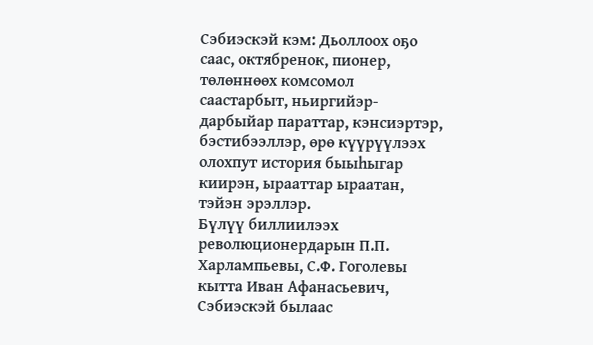Сэбиэскэй кэм: Дьоллоох оҕо саас, октябренок, пионер, төлөннөөх комсомол саастарбыт, ньиргийэр-дарбыйар параттар, кэнсиэртэр, бэстибээллэр, өрө күүрүүлээх олохпут история быыһыгар киирэн, ырааттар ыраатан, тэйэн эрэллэр.
Бүлүү биллиилээх революционердарын П.П. Харлампьевы, С.Ф. Гоголевы кытта Иван Афанасьевич, Сэбиэскэй былаас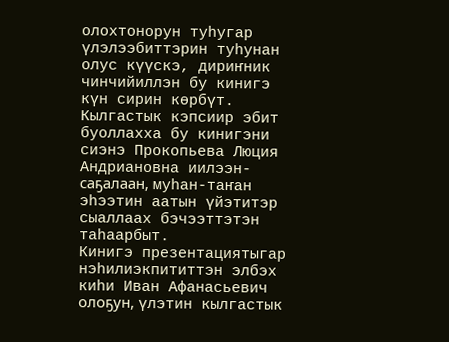олохтонорун туһугар үлэлээбиттэрин туһунан олус күүскэ, дириҥник чинчийиллэн бу кинигэ күн сирин көрбүт.
Кылгастык кэпсиир эбит буоллахха бу кинигэни сиэнэ Прокопьева Люция Андриановна иилээн-саҕалаан, муһан-таҥан эһээтин аатын үйэтитэр сыаллаах бэчээттэтэн таһаарбыт.
Кинигэ презентациятыгар нэһилиэкпититтэн элбэх киһи Иван Афанасьевич олоҕун, үлэтин кылгастык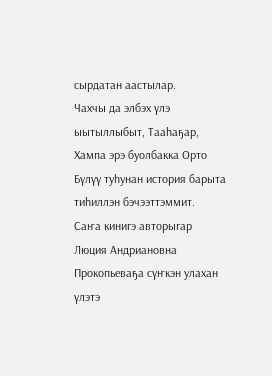сырдатан аастылар.
Чахчы да элбэх үлэ ыытыллыбыт, Тааһаҕар, Хампа эрэ буолбакка Орто Бүлүү туһунан история барыта тиһиллэн бэчээттэммит.
Саҥа кинигэ авторыгар Люция Андриановна Прокопьеваҕа сүҥкэн улахан үлэтэ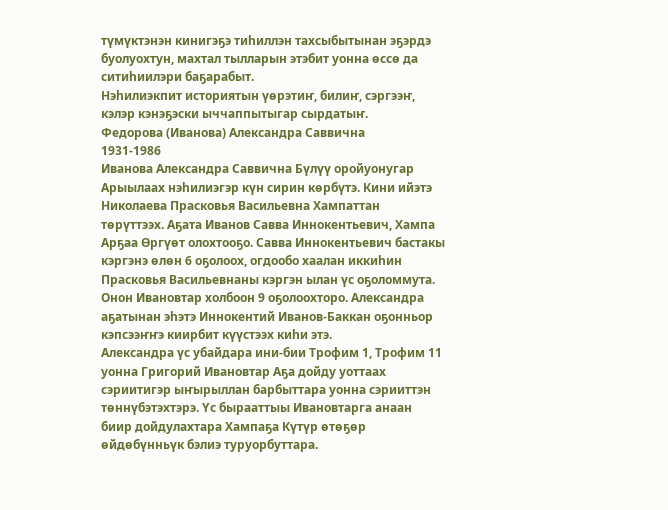түмүктэнэн кинигэҕэ тиһиллэн тахсыбытынан эҕэрдэ буолуохтун, махтал тылларын этэбит уонна өссө да ситиһиилэри баҕарабыт.
Нэһилиэкпит историятын үөрэтиҥ, билиҥ, сэргээҥ, кэлэр кэнэҕэски ыччаппытыгар сырдатыҥ.
Федорова (Иванова) Александра Саввична
1931-1986
Иванова Александра Саввична Бүлүү оройуонугар Арыылаах нэһилиэгэр күн сирин көрбүтэ. Кини ийэтэ Николаева Прасковья Васильевна Хампаттан төрүттээх. Аҕата Иванов Савва Иннокентьевич, Хампа Арҕаа Өргүөт олохтооҕо. Савва Иннокентьевич бастакы кэргэнэ өлөн 6 оҕолоох, огдообо хаалан иккиһин Прасковья Васильевнаны кэргэн ылан үс оҕоломмута. Онон Ивановтар холбоон 9 оҕолоохторо. Александра аҕатынан эһэтэ Иннокентий Иванов-Баккан оҕонньор кэпсээҥҥэ киирбит күүстээх киһи этэ.
Александра үс убайдара ини-бии Трофим 1, Трофим 11 уонна Григорий Ивановтар Аҕа дойду уоттаах сэриитигэр ыҥырыллан барбыттара уонна сэрииттэн төннүбэтэхтэрэ. Үс бырааттыы Ивановтарга анаан биир дойдулахтара Хампаҕа Күтүр өтөҕөр өйдөбүнньүк бэлиэ туруорбуттара.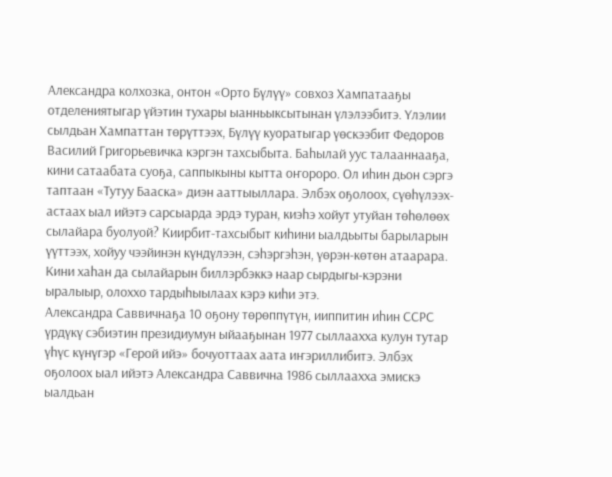Александра колхозка, онтон «Орто Бүлүү» совхоз Хампатааҕы отделениятыгар үйэтин тухары ыанньыксытынан үлэлээбитэ. Үлэлии сылдьан Хампаттан төрүттээх, Бүлүү куоратыгар үөскээбит Федоров Василий Григорьевичка кэргэн тахсыбыта. Баһылай уус талааннааҕа, кини сатаабата суоҕа, саппыкыны кытта оҥороро. Ол иһин дьон сэргэ таптаан «Тутуу Бааска» диэн ааттыыллара. Элбэх оҕолоох, сүөһүлээх-астаах ыал ийэтэ сарсыарда эрдэ туран, киэһэ хойут утуйан төһөлөөх сылайара буолуой? Киирбит-тахсыбыт киһини ыалдьыты барыларын үүттээх, хойуу чээйинэн күндүлээн, сэһэргэһэн, үөрэн-көтөн атаарара. Кини хаһан да сылайарын биллэрбэккэ наар сырдыгы-кэрэни ыралыыр, олоххо тардыһыылаах кэрэ киһи этэ.
Александра Саввичнаҕа 10 оҕону төрөппүтүн, ииппитин иһин ССРС үрдүкү сэбиэтин президиумун ыйааҕынан 1977 сыллаахха кулун тутар үһүс күнүгэр «Герой ийэ» бочуоттаах аата иҥэриллибитэ. Элбэх оҕолоох ыал ийэтэ Александра Саввична 1986 сыллаахха эмискэ ыалдьан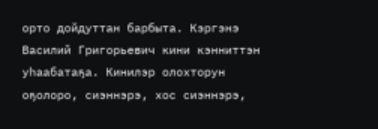орто дойдуттан барбыта. Кэргэнэ Василий Григорьевич кини кэнниттэн уһаабатаҕа. Кинилэр олохторун оҕолоро, сиэннэрэ, хос сиэннэрэ,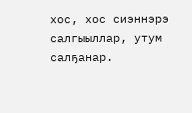хос, хос сиэннэрэ салгыыллар, утум салҕанар.